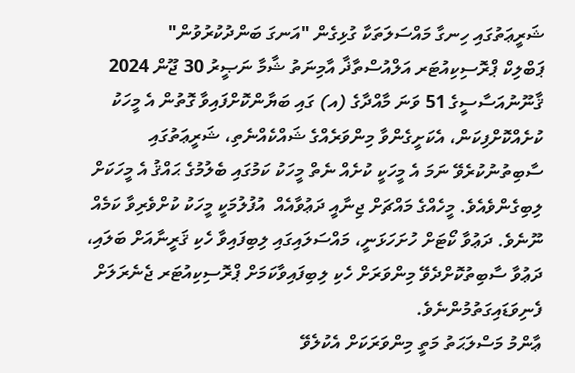ޝަރީޢަތުގައި ހިނގާ މައްސަލަތަކާ ގުޅިގެން "އަނގަ ބަންދުކުރުވުން"
ޕަބްލިކް ޕްރޮސިކިއުޓަރ އަލްއުސްތާޛާ އާމިނަތު ޝާމާ ނަޞީރު 30 ޖޫން 2024
ޤާނޫނުއަސާސީގެ 51 ވަނަ މާއްދާގެ (އ) ގައި ބަޔާންކޮށްފައިވާ ގޮތުން އެ މީހަކު ކުށެއްކޮށްފިކަން، އެކަށީގެންވާ މިންވަރެއްގެ ޝައްކެއްނެތި، ޝަރީޢަތުގައި ސާބިތުނުކުރެވޭ ނަމަ އެ މީހަކީ ކުށެއް ނެތް މީހަކު ކަމުގައި ބެލުމުގެ ޙައްޤު އެ މީހަކަށް ލިބިގެންވެއެވެ. މީހެއްގެ މައްޗަށް ޖިނާއީ ދަޢުވާއެއް  އުފުލުމަކީ މީހަކު ކުށްވެރިވާ ކަމެއް ނޫނެވެ. ދަޢުވާ ކޯޓަށް ހުށަހަޅަނީ، މައްސަލައިގައި ލިބިފައިވާ ހެކި ޤަރީނާއަށް ބަލައި، ދަޢުވާ ސާބިތުކޮށްދެވޭ މިންވަރަށް ހެކި ލިބިފައިވާކަމަށް ޕްރޮސިކިއުޓަރ ޖެނެރަލަށް ފެނިވަޑައިގަތުމުންނެވެ.
ޢާންމު މަސްލަޙަތު މަތީ މިންވަރަކަށް އެކުލެވޭ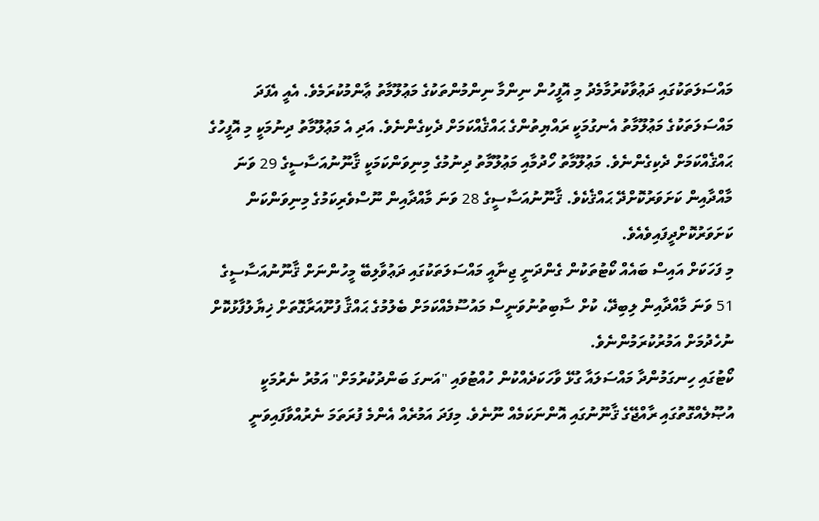މައްސަލަތަކުގައި ދަޢުވާކުރުމާމެދު މި އޮފީހުން ނިންމާ ނިންމުންތަކުގެ މަޢުލޫމާތު ޢާންމުކުރަމެވެ. އެއީ އެފަދަ މައްސަލަތަކުގެ މަޢުލޫމާތު އެނގުމަކީ ރައްޔިތުންގެ ޙައްޤެއްކަމަށް ދެކިގެންނެވެ. އަދި އެ މަޢުލޫމާތު ދިނުމަކީ މި އޮފީހުގެ ޙައްޤެއްކަމަށް ދެކިގެންނެވެ. މަޢުލޫމާތު ހޯދުމާއި މަޢުލޫމާތު ދިނުމުގެ މިނިވަންކަމަކީ ޤާނޫނުއަސާސީގެ 29 ވަނަ މާއްދާއިން ކަށަވަރުކޮށްދޭ ޙައްޤެކެވެ. ޤާނޫނުއަސާސީގެ 28 ވަނަ މާއްދާއިން ނޫސްވެރިކަމުގެ މިނިވަންކަން ކަށަވަރުކޮށްދީފައިވެއެވެ.
މި ފަހަކަށް އައިސް ބައެއް ކޯޓުތަކުން ގެންދަނީ ޖިނާއީ މައްސަލަތަކުގައި ދަޢުވާލިބޭ މީހުންނަށް ޤާނޫނުއަސާސީގެ 51 ވަނަ މާއްދާއިން ލިބިދޭ، ކުށް ސާބިތުނުވަނީސް މައުސޫމެއްކަމަށް ބެލުމުގެ ޙައްޤާ ފުށޫއަރާގޮތަށް ޚިޔާލުފާޅުކޮށް ނުހެދުމަށް އަމުރުކުރަމުންނެވެ.
ކޯޓުގައި ހިނގަމުންދާ މައްސަލައާ ގުޅޭ ވާހަކަދެއްކުން ހުއްޓުވައި "އަނގަ ބަންދުކުރުމަށް" އަމުރު ނެރުމަކީ އުޞޫލެއްގޮތުގައި ރާއްޖޭގެ ޤާނޫނުގައި އޮންނަކަމެއް ނޫނެވެ. މިފަދަ އަމުރެއް އެންމެ ފުރަތަމަ ނެރުއްވާފައިވަނީ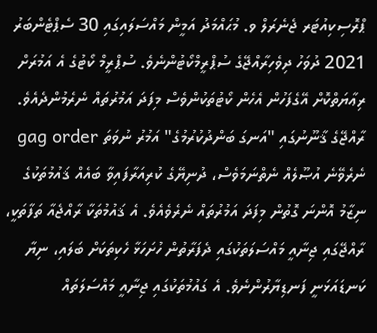ޕްރޮސިކިއުޓަރ ޖެނެރަލް ވ. މުޙައްމަދު އަމީން މައްސަލައިގައި 30 ސެޕްޓެންބަރު 2021 ދުވަހު ދިވެހިރާއްޖޭގެ ސުޕްރީމްކޯޓުންނެވެ. ސުޕްރީމް ކޯޓުގެ އެ އަމުރަށް ރިޢާޔަތްކޮށް އޭގެފަހުން އެހެން ކޯޓުތަކުންވެސް މިފަދަ އަމުރުތައް ނެރެމުންދެއެވެ.
ރާއްޖޭގެ ޤާނޫނުގައި "އަނގަ ބަންދުކުރުމުގެ" އަމުރު ނުވަތަ gag order ނެރެވޭނެ އުޞޫލެއް ނެތްނަމަވެސް، ދުނިޔޭގެ ކުރިއަރާފައިވާ ބައެއް ޤައުމުތަކުގެ ނިޒާމު އޮންނަ ގޮތުން މިފަދަ އަމުރުތައް ނެރެވެއެވެ. އެ ޤައުމުތަކާ ރާއްޖެއާ ތަފާތަކީ، ރާއްޖޭގައި ޖިނާއީ މައްސަލަތަކުގައި ދެފަރާތުން ހުށަހަޅާ ހެކިތަކަށް ބަލައި، ނިޔާ ކަނޑައަޅަނީ ފަނޑިޔާރުންނެވެ. އެ ގައުމުތަކުގައި ޖިނާއީ މައްސަލަތައް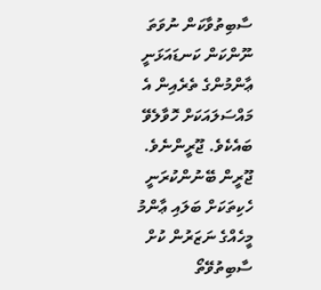ސާބިތުވާކަން ނުވަތަ ނޫންކަން ކަނޑައަޅަނީ ޢާންމުންގެ ތެރެއިން އެ މައްސަލައަކަށް ހޮވާލެވޭ ބައެކެވެ. ޖޫރީންނެވެ. ޖޫރީން ބޭނުންކުރަނީ ހެކިތަކަށް ބަލައި ޢާންމު މީހެއްގެ ނަޒަރުން ކުށް ސާބިތުވޭތޯ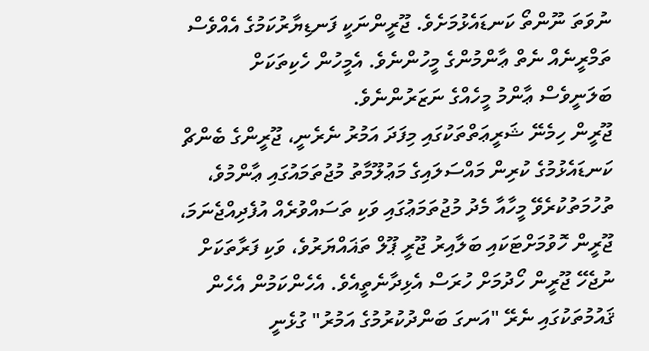ނުވަތަ ނޫންތޯ ކަނޑައެޅުމަށެވެ. ޖޫރީންނަކީ ފަނޑިޔާރުކަމުގެ އެއްވެސް ތަމްރީނެއް ނެތް ޢާންމުންގެ މީހުންނެވެ. އެމީހުން ހެކިތަކަށް ބަލަނީވެސް ޢާންމު މީހެއްގެ ނަޒަރުންނެވެ.
ޖޫރީން ހިމެނޭ ޝަރީޢަތްތަކުގައި މިފަދަ އަމުރު ނެރެނީ، ޖޫރީންގެ ބެންޗް ކަނޑައެޅުމުގެ ކުރިން މައްސަލައިގެ މަޢުލޫމާތު މުޖުތަމައުގައި ޢާންމުވެ، ތުހުމަތުކުރެވޭ މީހާއާ މެދު މުޖުތަމަޢުގައި ވަކި ތަސައްވުރެއް އުފެދިއްޖެނަމަ، ޖޫރީން ހޮވުމަށްޓަކައި ބަލާއިރު ޖޫރީ ޕޫލް ތަޣައްޔަރުވެ، ވަކި ފަރާތަކަށް ނުޖެހޭ ޖޫރީން ހޯދުމަށް ހުރަސް އެޅިދާނެތީއެވެ. އެހެންކަމުން އެހެން ޤައުމުތަކުގައި ނެރޭ "އަނގަ ބަންދުކުރުމުގެ އަމުރު" ގުޅެނީ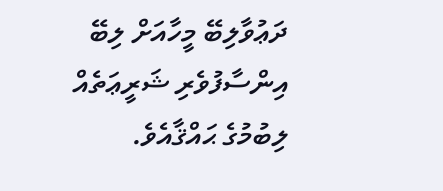ދަޢުވާލިބޭ މީހާއަށް ލިބޭ އިންސާފުވެރި ޝަރީޢަތެއް ލިބުމުގެ ޙައްޤާއެވެ.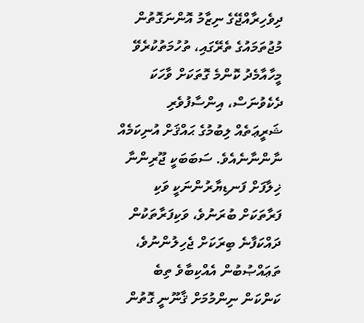ދިވެހިރާއްޖޭގެ ނިޒާމު އޮންނަގޮތުން މުޖުތަމައުގެ ތެރޭގައި، ތުހުމަތުކުރެވޭ މީހާއާމެދު ކޮންމެ ގޮތަކަށް ވާހަކަ ދެކެވުނަސް، އިންސާފުވެރި ޝަރީޢަތެއް ލިބުމުގެ ޙައްޤަށް އުނިކަމެއް ނާންނާނެއެވެ. ސަބަބަކީ ޖޫރިންނާ ޚިލާފަށް ފަނޑިޔާރުންނަކީ ވަކި ފަރާތަކަށް ބުރަނުވެ، ވަކިފަރާތަކުން ދައްކަފާނެ ބިރަކަށް ޖެހިލުންނުވެ، ތަޢައްޞުބުން އެއްކިބާވެ ތިބެ ކަންކަން ނިންމުމަށް ޤާނޫނީ ގޮތުން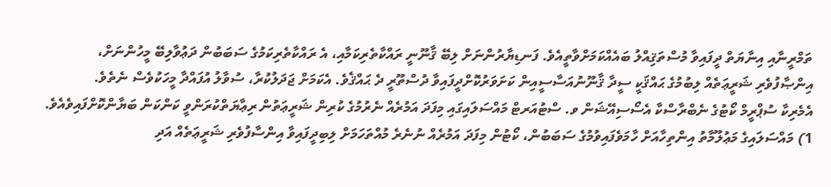ތަމްރީނާއި އިނާޔަތް ދީފައިވާ މުސްތަޤިއްލު ބައެއްކަމަށްވާތީއެވެ. ފަނޑިޔާރުންނަށް ލިބޭ ޤާނޫނީ ރައްކާތެރިކަމާއި، އެ ރައްކާތެރިކަމުގެ ސަބަބުން ދަޢުވާލިބޭ މީހުންނަށް، އިންޞާފުވެރި ޝަރީޢަތެއް ލިބުމުގެ ޙައްޤަކީ ސީދާ ޤާނޫނުއަސާސީއިން ކަށަވަރުކޮށްދީފައިވާ ދުސްތޫރީ ދެ ޙައްޤެވެ. އެކަމަށް ޖަދަލުކުރާ، ސުވާލު އުފައްދާ މީހަކުވެސް ނެތެވެ.
އެމެރިކާ ސުޕްރީމް ކޯޓުގެ ނެބްރާސްކާ އެސޯސިއޭޝަން ވ. ސްޓުއަރޓް މައްސަލައިގައި މިފަދަ އަމުރެއް ނެރުމުގެ ކުރިން ޝަރީޢަތުން ރިޢާޔަތްކުރަންވީ ކަންކަން ބަޔާންކޮށްފައިވެއެވެ.
1) މައްސަލައިގެ މަޢުލޫމާތު އިންތިހާއަށް ހާމަވެފައިވުމުގެ ސަބަބުން، ކޯޓުން މިފަދަ އަމުރެއް ނުނެރެ މުއްތަހަމަށް ލިބިދީފައިވާ އިންސާފުވެރި ޝަރީޢަތެއް އަދި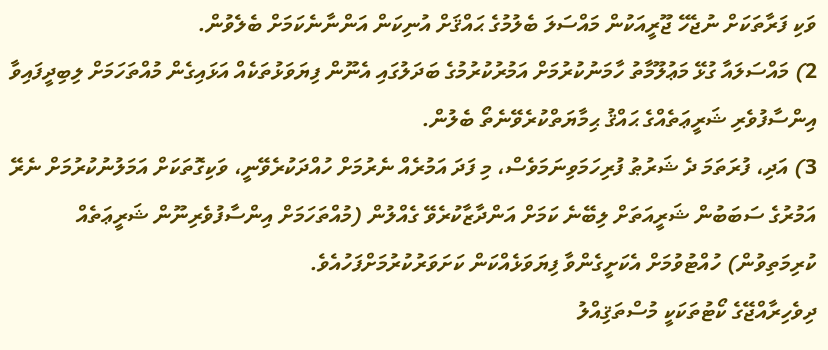ވަކި ފަރާތަކަށް ނުޖެހޭ ޖޫރީއަކުން މައްސަލަ ބެލުމުގެ ޙައްޤަށް އުނިކަން އަންނާނެކަމަށް ބެލެވުން.
2) މައްސަލައާ ގުޅޭ މަޢުލޫމާތު ހާމަނުކުރުމަށް އަމުރުކުރުމުގެ ބަދަލުގައި އެނޫން ފިޔަވަޅުތަކެއް އަޅައިގެން މުއްތަހަމަށް ލިބިދީފައިވާ އިންސާފުވެރި ޝަރީޢަތެއްގެ ޙައްޤު ޙިމާޔަތްކުރެވޭނެތޯ ބެލުން.
3) އަދި، ފުރަތަމަ ދެ ޝަރުޠު ފުރިހަމަވިނަމަވެސް، މި ފަދަ އަމުރެއް ނެރުމަށް ހުއްދަކުރެވޭނީ، ވަކިގޮތަކަށް އަމަލުނުކުރުމަށް ނެރޭ އަމުރުގެ ސަބަބުން ޝަރީއަތަށް ލިބޭނެ ކަމަށް އަންދާޒާކުރެވޭ ގެއްލުން (މުއްތަހަމަށް އިންސާފުވެރިނޫން ޝަރީޢަތެއް ކުރިމަތިވުން) ހުއްޓުވުމަށް އެކަށީގެންވާ ފިޔަވަޅެއްކަން ކަށަވަރުކުރުމަށްފަހުއެވެ.
ދިވެހިރާއްޖޭގެ ކޯޓުތަކަކީ މުސްތަޤިއްލު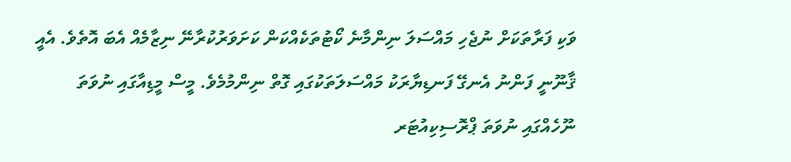ވަކި ފަރާތަކަށް ނުޖެހި މައްސަލަ ނިންމާނެ ކޯޓުތަކެއްކަން ކަށަވަރުކުރާނޭ ނިޒާމެއް އެބަ އޮތެވެ. އެއީ ޤާނޫނީ ފަންނު އެނގޭ ފަނޑިޔާރަކު މައްސަލަތަކުގައި ގޮތް ނިންމުމެވެ. މީސް މީޑިއާގައި ނުވަތަ ނޫހެއްގައި ނުވަތަ ޕްރޮސިކިއުޓަރ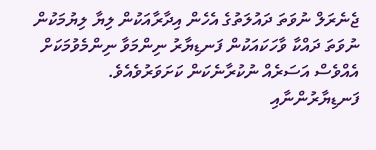ޖެނެރަލް ނުވަތަ ދައުލަތުގެ އެހެން އިދާރާއަކުން ލިޔާ ލިޔުމަކުން ނުވަތަ ދައްކާ ވާހަކައަކުން ފަނޑިޔާރު ނިންމަވާ ނިންމެވުމަކަށް އެއްވެސް އަސަރެއް ނުކުރާނެކަން ކަށަވަރުވެއެވެ. ފަނޑިޔާރުންނާއި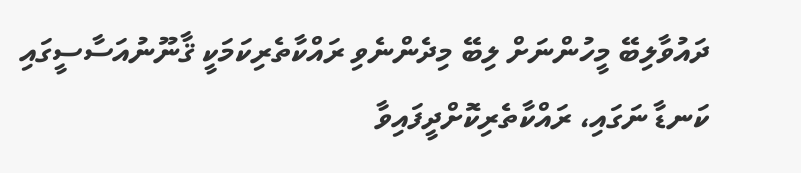ދައުވާލިބޭ މީހުންނަށް ލިބޭ މިދެންނެވި ރައްކާތެރިކަމަކީ ޤާނޫނުއަސާސީގައި ކަނޑާ ނަގައި، ރައްކާތެރިކޮށްދީފައިވާ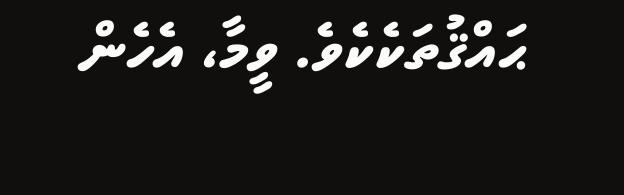ޙައްޤުތަކެކެވެ. ވީމާ، އެހެން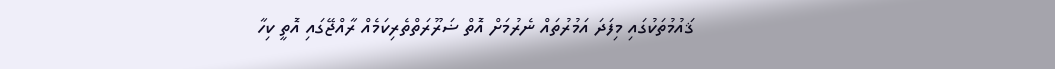ޤައުމުތަކުގައި މިފަދަ އަމުރުތައް ނެރުމަށް އޮތް ޟަރޫރަތްތެރިކަމެއް ރާއްޖޭގައި އޮތީ ކިހާ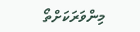މިންވަރަކަށްތޯ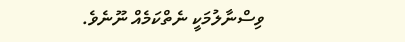ވިސްނާލުމަކީ ނެތްކަމެއް ނޫނެވެ.